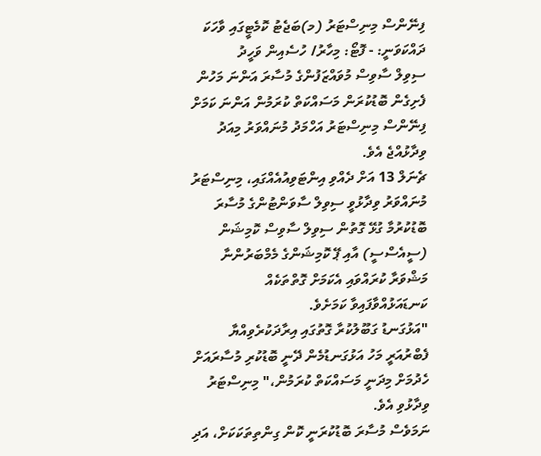ފިނޭންސް މިނިސްޓަރު (މ)ބަޖެޓު ކޮމެޓީގައި ވާހަކަ ދައްކަވަނީ: - ފޮޓޯ: މިހާރު/ ހުސެއިން ވަހީދު
ސިވިލް ސާވިސް މުވައްޒަފުންގެ މުސާރަ އަންނަ މަހުން ފެށިގެން ބޮޑުކުރަން މަސައްކަތް ކުރަމުން އަންނަ ކަމަށް ފިނޭންސް މިނިސްޓަރު އަހްމަދު މުނައްވަރު މިއަދު ވިދާޅުއްޖެ އެވެ.
ޗެނަލް 13 އަށް ދެއްވި އިންޓަވިއުއެއްގައި، މިނިސްޓަރު މުނައްވަރު ވިދާޅުވީ ސިވިލް ސާވަންޓުންގެ މުސާރަ ބޮޑުކުރުމާ ގުޅޭ ގޮތުން ސިވިލް ސާވިސް ކޮމިޝަން (ސީއެސްސީ) އާއި ޕޭ ކޮމިޝަންގެ މެމްބަރުންނާ މަޝްވަރާ ކުރައްވައި އެކަމަށް ގޮތްތަކެއް ކަނޑައަޅުއްވާފައިވާ ކަމަށެވެ.
"އަޅުގަނޑު ގަބޫލުކުރާ ގޮތުގައި އިރާދަކުރެވިއްޔާ ފެބްރުއަރީ މަހު އަޅުގަނޑުމެން ދޭނީ ބޮޑުކުރި މުސާރައަށް ހެދުމަށް މިދަނީ މަސައްކަތް ކުރަމުން،" މިނިސްޓަރު ވިދާޅުވި އެވެ.
ނަމަވެސް މުސާރަ ބޮޑުކުރަނީ ކޮން ގިންތިތަކަކަށް، އަދި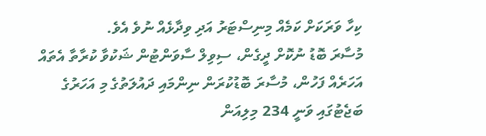ކިހާ ވަރަކަށް ކަމެއް މިނިސްޓަރު އަދި ވިދާޅެއް ނުވެ އެވެ.
މުސާރަ ބޮޑު ނުކޮށް ދީގެން، ސިވިލް ސާވަންޓުން ޝަކުވާ ކުރާތާ އެތައް އަހަރެއް ފަހުން، މުސާރަ ބޮޑުކުރަން ނިންމައި ދައުލަތުގެ މި އަހަރުގެ ބަޖެޓުގައި ވަނީ 234 މިލިއަން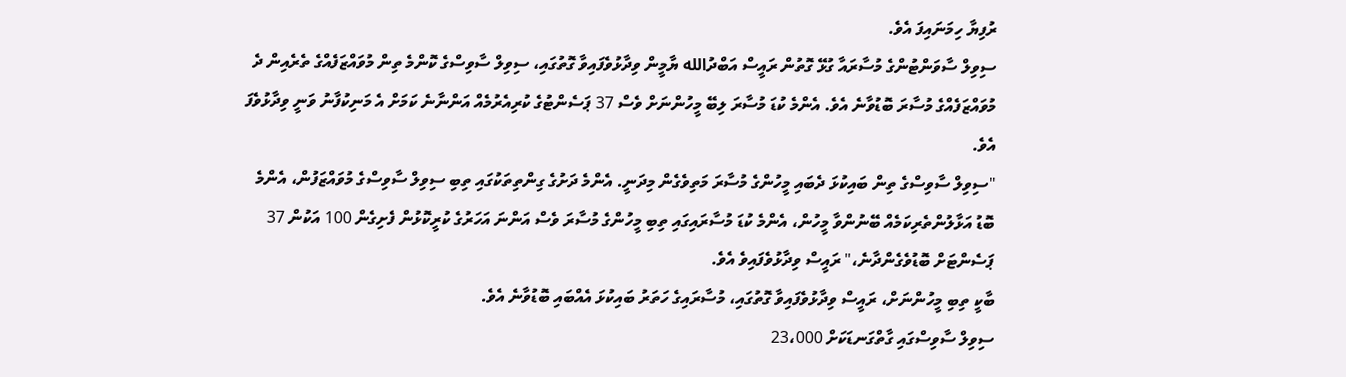ރުފިޔާ ހިމަނައިފަ އެވެ.
ސިވިލް ސާވަންޓުންގެ މުސާރައާ ގުޅޭ ގޮތުން ރައީސް އަބްދުالله ޔާމީން ވިދާޅުވެފައިވާ ގޮތުގައި، ސިވިލް ސާވިސްގެ ކޮންމެ ތިން މުވައްޒަފެއްގެ ތެރެއިން ދެ މުވައްޒަފެއްގެ މުސާރަ ބޮޑުވާނެ އެވެ. އެންމެ ކުޑަ މުސާރަ ލިބޭ މީހުންނަށް ވެސް 37 ޕަސެންޓުގެ ކުރިއެރުމެއް އަންނާނެ ކަމަށް އެ މަނިކުފާނު ވަނީ ވިދާޅުވެފަ އެވެ.
"ސިވިލް ސާވިސްގެ ތިން ބައިކުޅަ ދެބައި މީހުންގެ މުސާރަ މަތިވެގެން މިދަނީ. އެންމެ ދަށުގެ ގިންތިތަކުގައި ތިބި ސިވިލް ސާވިސްގެ މުވައްޒަފުން، އެންމެ ބޮޑު އަޅާލުންތެރިކަމެއް ބޭނުންވާ މީހުން، އެންމެ ކުޑަ މުސާރައިގައި ތިބި މީހުންގެ މުސާރަ ވެސް އަންނަ އަހަރުގެ ކުރީކޮޅުން ފެށިގެން 100 އަކުން 37 ޕަސެންޓަށް ބޮޑުވެގެންދާނެ،" ރައީސް ވިދާޅުވެފައިވެ އެވެ.
ބާކީ ތިބި މީހުންނަށް، ރައީސް ވިދާޅުވެފައިވާ ގޮތުގައި، މުސާރައިގެ ހަތަރު ބައިކުޅަ އެއްބައި ބޮޑުވާނެ އެވެ.
ސިވިލް ސާވިސްގައި ގާތްގަނޑަކަށް 23،000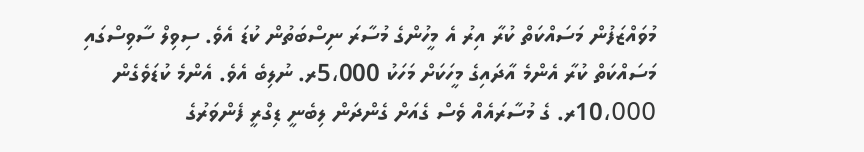މުވައްޒަފުން މަސައްކަތް ކުރާ އިރު އެ މީހުންގެ މުސާރަ ނިސްބަތުން ކުޑަ އެވެ. ސިވިލް ސާވިސްގައި މަސައްކަތް ކުރާ އެންމެ އާދައިގެ މީހަކަށް މަހަކު 5،000ރ. ނުލިބެ އެވެ. އެންމެ ކުޑަވެގެން 10،000ރ. ގެ މުސާރައެއް ވެސް ގެއަށް ގެންދަން ލިބެނީ ޑިގްރީ ފެންވަރުގެ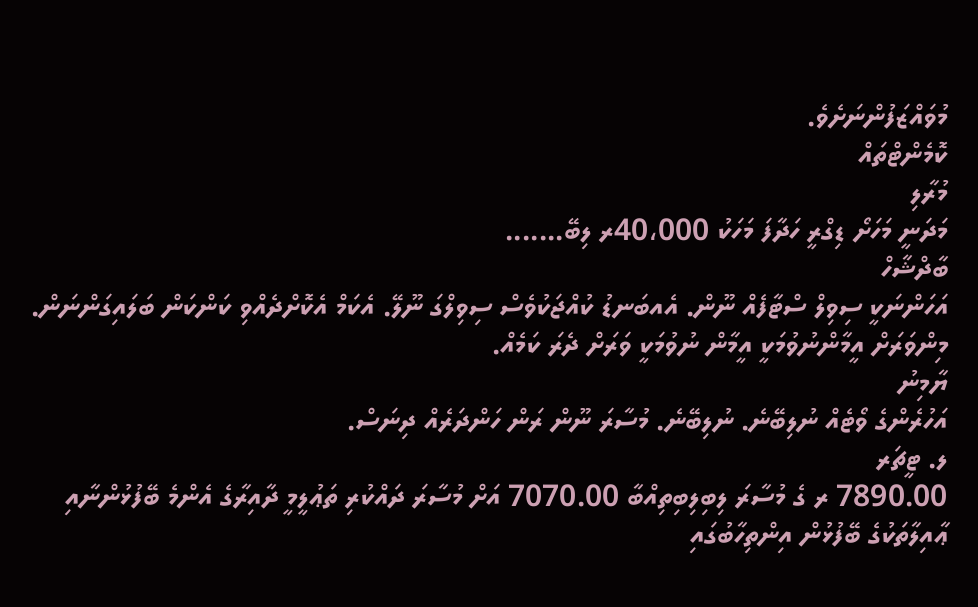މުވައްޒަފުންނަށެވެ.
ކޮމެންޓްތައް
މުރާލި
މަދަނީ މަހަށޯ ޑިގްރީ ހަދާފަ މަހަކު 40،000ރ ލިބޭ.......
ބާދްޝާހް
އަހަންނަކީ ސިވިލް ސްޓާފެއް ނޫން. އެއބަނޑު ކުއްޖަކުވެސް ސިވިލްގަ ނޫލޭ. އެކަމް އެކޮށްދެއްވި ކަންކަން ބަލައިގަންނަން. މިންވަރަށް އީމާންނުވުމަކީ އީމާން ނުވުމަކީ ވަރަށް ދެރަ ކަމެއް.
ޔާމިނު
އަހުރެންގެ ވޯޓެއް ނުލިބޭނެ. ނުލިބޭނެ. މުސާރަ ނޫން ރަން ހަންދަރެއް ދިނަސް.
ލ. ޓީޗަރ
7890.00 ރ ގެ މުސާރަ ލިބިލިބިތިއްބާ 7070.00 އަށް މުސާރަ ދައްކުރި ތަޢުލީމީ ދާއިރާގެ އެންމެ ބޭފުޅުންނާއި ޢާއިލާތަކުގެ ބޭފުޅުން އިންތިހާބުގައި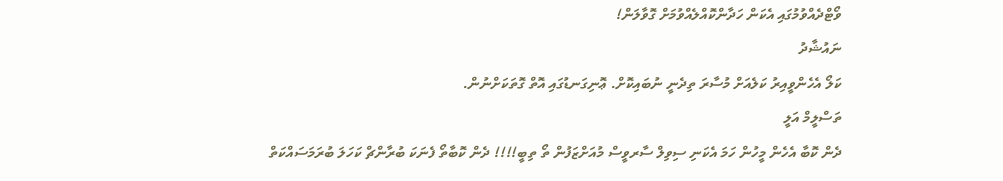ވޯޓްދެއްވުމުގައި އެކަން ހަދާންކޮއްލެއްވުމަށް ގޮވާލަން!
ނައުޝާދު
ކަލޯ އެހެންވީއިރު ކަލެއަށް މުސާރަ ތިދެނީ ނުބައިކޮށް. ޢޮނިގަނޑުގައި އޮތް ގޮތަކަށްނުން.
ތަސްލީމް އަލީ
ދެން ކޮބާ އެހެން މީހުން ހަމަ އެކަނި ސިވިލް ސާރވީސް މުއަށްޒަފުން ތޯ ތިބީ!!!! ދެން ކޮބާތޯ ފެނަކަ ބުރާންޗް ކަހަލަ ބުރަމަސައްކަތް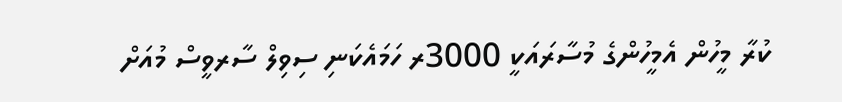ކުރާ މީހުން އެމީހުންގެ މުސާރައަކީ 3000ރ ހަމައެކަނި ސިވިލް ސާރވީސް މުއަށް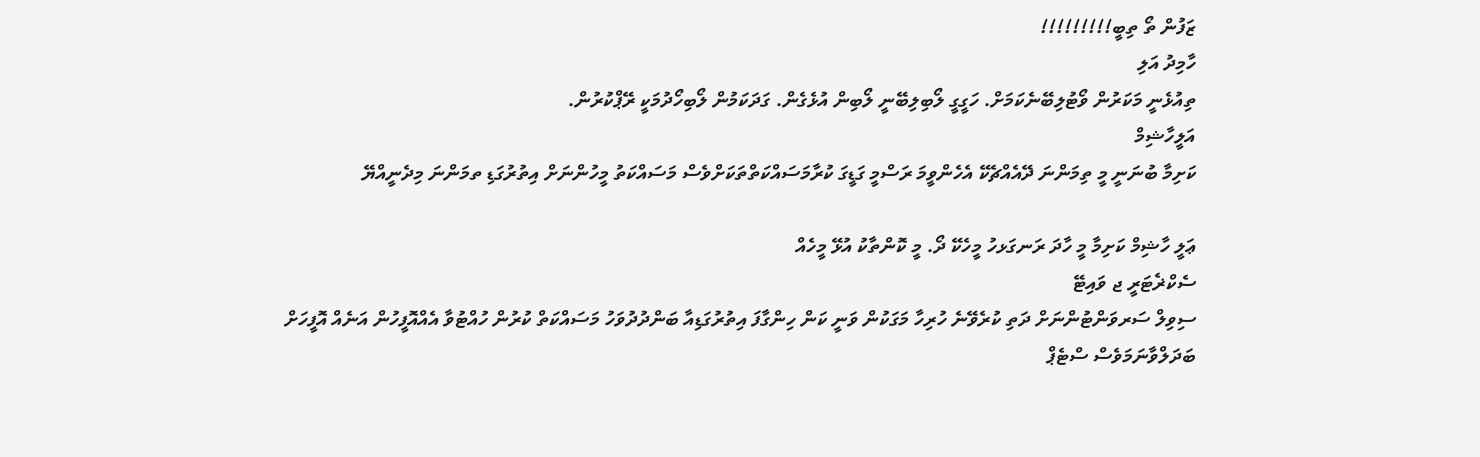ޒަފުން ތޯ ތިބީ!!!!!!!!!
ހާމިދު އަލި
ތިއުޅެނީ މަކަރުން ވޯޓުލިބޭނެކަމަށް. ހަގީގީ ލޯބިލިބޭނީ ލޯބިން އުޅެގެން. ގަދަކަމުން ލޯބިހޯދުމަކީ ރޭޕްކުރުން.
އަލީހާޝިމް
ކަށިމާ ބުނަނީ މީ ތިމަންނަ ދޭއެއްޗެކޭ އެހެންވީމަ ރަސްމީ ގަޑީގަ ކުރާމަސައްކަތްތަކަށްވެސް މަސައްކަތު މީހުންނަށް އިތުރުގަޑި ތމަންނަ މިދެނީއްޔޭ

ޢަލީ ހާޝިމް ކަށިމާ މީ ހާދަ ރަނގަޅހު މީހެކޭ ދޯ. މީ ކޮންތާކު އުޅޭ މީހެއް
ސެކްޜެޓަރީ ޖ ވައިޓޭ
ސިވިލް ސަރވަންޓުންނަށް ދަތި ކުރެވޭނެ ހުރިހާ މަގަކުން ވަނީ ކަން ހިންގާފަ އިތުރުގަޑިއާ ބަންދުދުވަހު މަސައްކަތް ކުރުން ހުއްޓުވާ އެއްއޮފީހުން އަނެއް އޮފީހަށް ބަދަލްވާނަމަވެސް ސްޓެޕް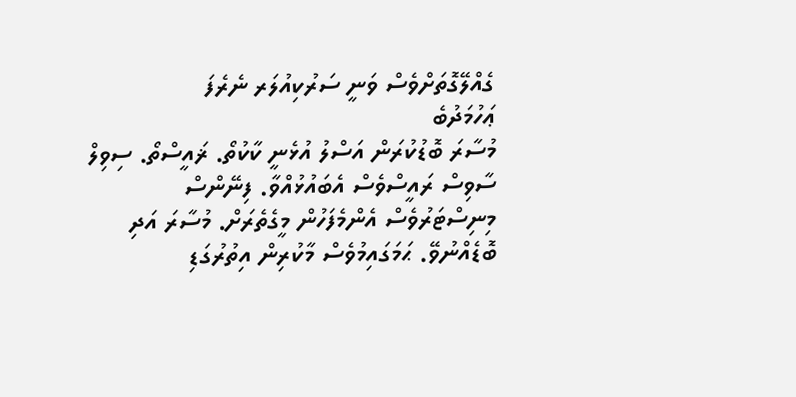ގެއްލޭގޮތަށްވެސް ވަނީ ސަރުކިއުލަރ ނެރެފަ
ޢަހުމަދުބެ
މުސާރަ ބޮޑުކުރަން އަސްލު އުޅެނީ ކާކުތޯ. ޜައީސްތޯ. ސިވިލް ސާވިސް ރައީސްވެސް އެބައުޅުއްވާ. ފިނޭންސް މިނިސްޓަރުވެސް އެންމެފަހުން މީގެތެރަށް. މުސާރަ އަދި ބޮޑެއްނުވޭ. ޙަމަގައިމުވެސް މާކުރިން އިތުރުގަޑި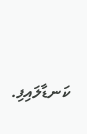ކަނޑާލައިފި.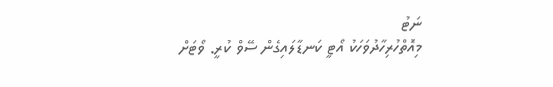ނަޓު
މިއޮތްހުރިހާދުވަހަކު އޯޓީ ކަނޑާލައިގެން ސޭވް ކުރީ. ވޯޓަށް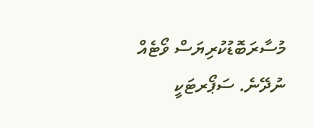މުސާރަބޮޑުކުރިޔަސް ވޯޓެއް ނުދޭނެ. ސަޕޯރޓަކީ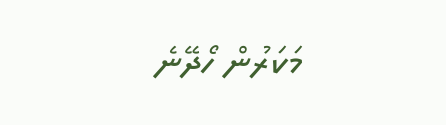މަކަރުން ހޯދޭނެ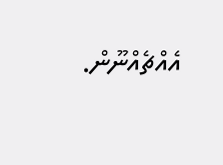އެއްޗެއްނޫން.